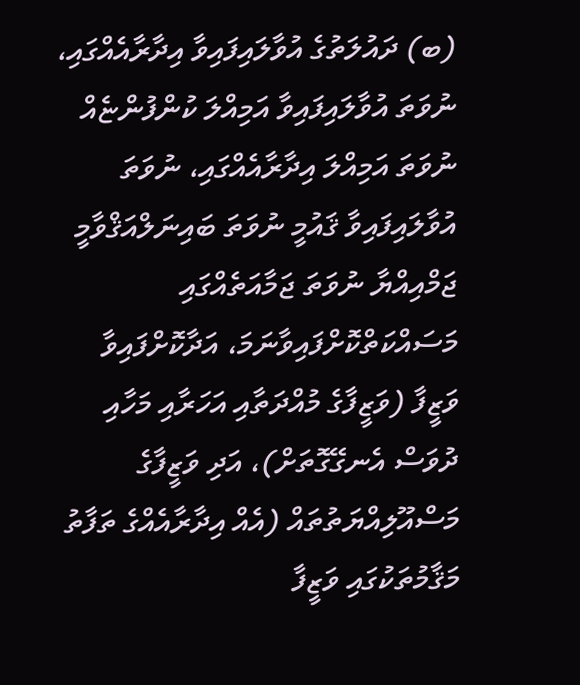(ބ) ދައުލަތުގެ އުވާލައިފައިވާ އިދާރާއެއްގައި، ނުވަތަ އުވާލައިފައިވާ އަމިއްލަ ކުންފުންޏެއް ނުވަތަ އަމިއްލަ އިދާރާއެއްގައި، ނުވަތަ އުވާލައިފައިވާ ޤައުމީ ނުވަތަ ބައިނަލްއަޤްވާމީ ޖަމްއިއްޔާ ނުވަތަ ޖަމާއަތެއްގައި މަސައްކަތްކޮށްފައިވާނަމަ، އަދާކޮށްފައިވާ ވަޒީފާ (ވަޒީފާގެ މުއްދަތާއި އަހަރާއި މަހާއި ދުވަސް އެނގޭގޮތަށް)، އަދި ވަޒީފާގެ މަސްއޫލިއްޔަތުތައް (އެއް އިދާރާއެއްގެ ތަފާތު މަޤާމުތަކުގައި ވަޒީފާ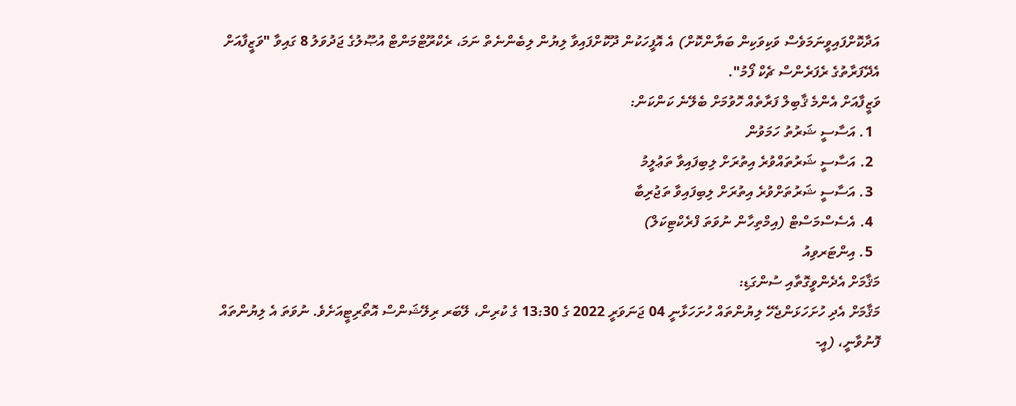އަދާކޮށްފައިވީނަމަވެސް ވަކިވަކިން ބަޔާންކޮށް) އެ އޮފީހަކުން ދޫކޮށްފައިވާ ލިޔުން ލިބެންނެތް ނަމަ، ރެކްރޫޓްމަންޓް އުޞޫލުގެ ޖަދުވަލު 8 ގައިވާ "ވަޒީފާއަށް އެދޭފަރާތުގެ ރެފަރެންސް ޗެކް ފޯމު".
ވަޒީފާއަށް އެންމެ ޤާބިލް ފަރާތެއް ހޮވުމަށް ބެލޭނެ ކަންކަން:
  1. އަސާސީ ޝަރުތު ހަމަވުން
  2. އަސާސީ ޝަރުތައްވުރެ އިތުރަށް ލިބިފައިވާ ތަޢުލީމު
  3. އަސާސީ ޝަރުތަށްވުރެ އިތުރަށް ލިބިފައިވާ ތަޖުރިބާ
  4. އެސެސްމަސްޓް (އިމްތިހާން ނުވަތަ ފްރެކްޓިކަލް)
  5. އިންޓަރވިއު
މަޤާމަށް އެދެންވީގޮތާއި ސުންގަޑި:
މަޤާމަށް އެދި ހުށަހަޅަންޖެހޭ ލިޔުންތައް ހުށަހަޅާނީ 04 ޖަނަވަރީ 2022 ގެ 13:30 ގެ ކުރިން، ލޭބަރ ރިލޭޝަންސް އޮތޯރިޓީއަށެވެ. ނުވަތަ އެ ލިޔުންތައް ފޮނުވާނީ، (އީ-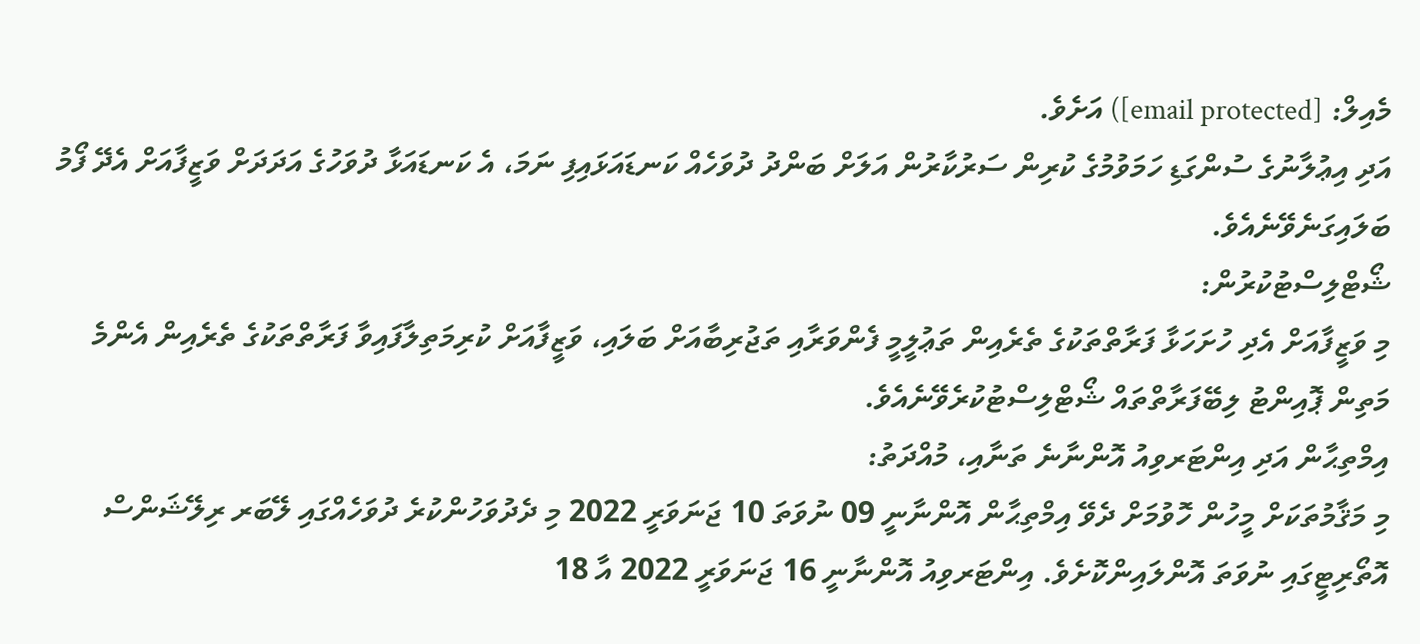މެއިލް: [email protected]) އަށެވެ.
އަދި އިޢުލާނުގެ ސުންގަޑި ހަމަވުމުގެ ކުރިން ސަރުކާރުން އަލަށް ބަންދު ދުވަހެއް ކަނޑައަޅައިފި ނަމަ، އެ ކަނޑައަޅާ ދުވަހުގެ އަދަދަށް ވަޒީފާއަށް އެދޭ ފޯމު ބަލައިގަނެވޭނެއެވެ.
ޝޯޓްލިސްޓުކުރުން:
މި ވަޒީފާއަށް އެދި ހުށަހަޅާ ފަރާތްތަކުގެ ތެރެއިން ތަޢުލީމީ ފެންވަރާއި ތަޖުރިބާއަށް ބަލައި، ވަޒީފާއަށް ކުރިމަތިލާފައިވާ ފަރާތްތަކުގެ ތެރެއިން އެންމެ މަތިން ޕޮއިންޓު ލިބޭފަރާތްތައް ޝޯޓްލިސްޓުކުރެވޭނެއެވެ.
އިމްތިޙާން އަދި އިންޓަރވިއު އޮންނާނެ ތަނާއި، މުއްދަތު:
މި މަޤާމުތަކަށް މީހުން ހޮވުމަށް ދެވޭ އިމްތިޙާން އޮންނާނީ 09 ނުވަތަ 10 ޖަނަވަރީ 2022 މި ދެދުވަހުންކުރެ ދުވަހެއްގައި ލޭބަރ ރިލޭޝަންސް އޮތޯރިޓީގައި ނުވަތަ އޮންލައިންކޮށެވެ. އިންޓަރވިއު އޮންނާނީ 16 ޖަނަވަރީ 2022 އާ 18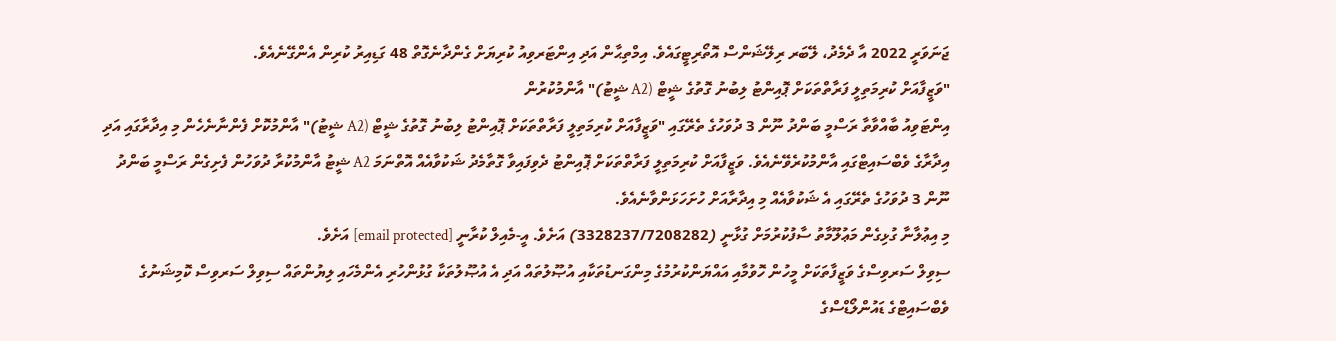ޖަނަވަރީ 2022 އާ ދެމެދު، ލޭބަރ ރިލޭޝަންސް އޮތޯރިޓީގައެވެ. އިމްތިޙާން އަދި އިންޓަރވިއު ކުރިޔަށް ގެންދާނެގޮތް 48 ގަޑިއިރު ކުރިން އެންގޭނެއެވެ.
"ވަޒީފާއަށް ކުރިމަތިލީ ފަރާތްތަކަށް ޕޮއިންޓު ލިބުނު ގޮތުގެ ޝީޓް (A2 ޝީޓު)" އާންމުކުރުން
އިންޓަވިއު ބާއްވާތާ ރަސްމީ ބަންދު ނޫން 3 ދުވަހުގެ ތެރޭގައި "ވަޒީފާއަށް ކުރިމަތިލީ ފަރާތްތަކަށް ޕޮއިންޓު ލިބުނު ގޮތުގެ ޝީޓް (A2 ޝީޓު)" އާންމުކޮށް ފެންނާނެހެން މި އިދާރާގައި އަދި އިދާރާގެ ވެބްސައިޓްގައި އާންމުކުރެވޭނެއެވެ. ވަޒީފާއަށް ކުރިމަތިލީ ފަރާތްތަކަށް ޕޮއިންޓު ދެވިފައިވާ ގޮތާމެދު ޝަކުވާއެއް އޮތްނަމަ A2 ޝީޓު އާންމުކުރާ ދުވަހުން ފެށިގެން ރަސްމީ ބަންދު ނޫން 3 ދުވަހުގެ ތެރޭގައި އެ ޝަކުވާއެއް މި އިދާރާއަށް ހުށަހަޅަންވާނެއެވެ.
މި އިޢުލާނާ ގުޅިގެން މަޢުލޫމާތު ސާފުކުރުމަށް ގުޅާނީ (3328237/7208282) އަށެވެ. އީ-މެއިލް ކުރާނީ [email protected] އަށެވެ.
ސިވިލް ސަރވިސްގެ ވަޒީފާތަކަށް މީހުން ހޮވުމާއި އައްޔަންކުރުމުގެ މިންގަނޑުތަކާއި އުޞޫލުތައް އަދި އެ އުޞޫލުތަކާ ގުޅުންހުރި އެންމެހައި ލިޔުންތައް ސިވިލް ސަރވިސް ކޮމިޝަނުގެ ވެބްސައިޓްގެ ޑައުންލޯޑްސްގެ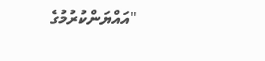"އައްޔަންކުރުމުގެ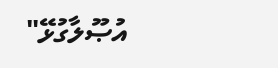އުޞޫލާގުޅޭ"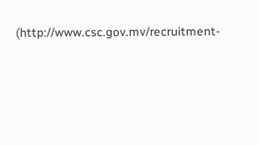(http://www.csc.gov.mv/recruitment-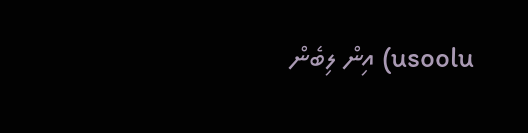usoolu) އިން ލިބެން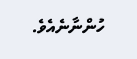ހުންނާނެއެވެ.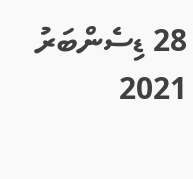28 ޑިސެންބަރު 2021